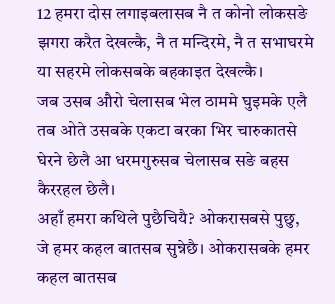12 हमरा दोस लगाइबलासब नै त कोनो लोकसङे झगरा करैत देखल्कै, नै त मन्दिरमे, नै त सभाघरमे या सहरमे लोकसबके बहकाइत देखल्कै।
जब उसब औरो चेलासब भेल ठाममे घुइमके एलै तब ओते उसबके एकटा बरका भिर चारुकातसे घेरने छेलै आ धरमगुरुसब चेलासब सङे बहस कैररहल छेलै।
अहाँ हमरा कथिले पुछैचियै? ओकरासबसे पुछु, जे हमर कहल बातसब सुन्नेछै। ओकरासबके हमर कहल बातसब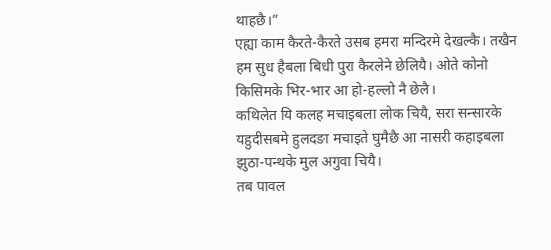थाहछै।”
एह्या काम कैरते-कैरते उसब हमरा मन्दिरमे देखल्कै। तखैन हम सुध हैबला बिधी पुरा कैरलेने छेलियै। ओते कोनो किसिमके भिर-भार आ हो-हल्लो नै छेलै।
कथिलेत यि कलह मचाइबला लोक चियै, सरा सन्सारके यहुदीसबमे हुलदङा मचाइते घुमैछै आ नासरी कहाइबला झुठा-पन्थके मुल अगुवा चियै।
तब पावल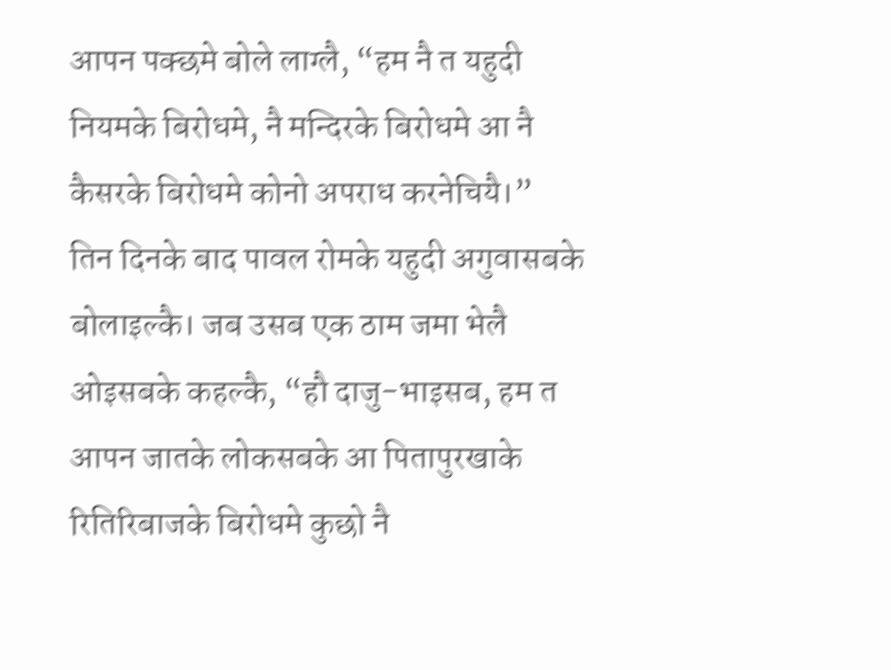आपन पक्छमे बोले लाग्लै, “हम नै त यहुदी नियमके बिरोधमे, नै मन्दिरके बिरोधमे आ नै कैसरके बिरोधमे कोनो अपराध करनेचियै।”
तिन दिनके बाद पावल रोमके यहुदी अगुवासबके बोलाइल्कै। जब उसब एक ठाम जमा भेलै ओइसबके कहल्कै, “हौ दाजु-भाइसब, हम त आपन जातके लोकसबके आ पितापुरखाके रितिरिबाजके बिरोधमे कुछो नै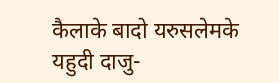कैलाके बादो यरुसलेमके यहुदी दाजु-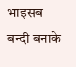भाइसब बन्दी बनाके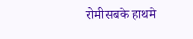रोमीसबके हाथमे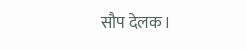सौप देलक।